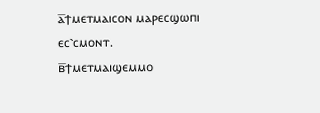ⲁ̅ϯⲙⲉⲧⲙⲁⲓⲥⲟⲛ ⲙⲁⲣⲉⲥϣⲱⲡⲓ ⲉⲥ⳿ⲥⲙⲟⲛⲧ.
ⲃ̅ϯⲙⲉⲧⲙⲁⲓϣⲉⲙⲙⲟ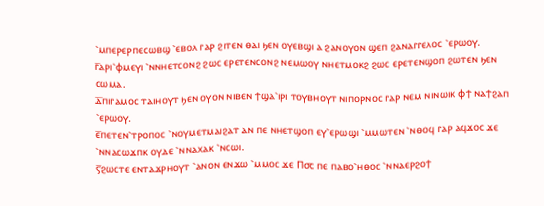⳿ⲙⲡⲉⲣⲉⲣⲡⲉⲥⲱⲃϣ ⳿ⲉⲃⲟⲗ ⲅⲁⲣ ϩⲓⲧⲉⲛ ⲑⲁⲓ ϧⲉⲛ ⲟⲩⲉⲃϣⲓ ⲁ ϩⲁⲛⲟⲩⲟⲛ ϣⲉⲡ ϩⲁⲛⲁⲅⲅⲉⲗⲟⲥ ⳿ⲉⲣⲱⲟⲩ.
ⲅ̅ⲁⲣⲓ⳿ⲫⲙⲉⲩⲓ ⳿ⲛⲛⲏⲉⲧⲥⲟⲛϩ ϩⲱⲥ ⲉⲣⲉⲧⲉⲛⲥⲟⲛϩ ⲛⲉⲙⲱⲟⲩ ⲛⲏⲉⲧⲙⲟⲕϩ ϩⲱⲥ ⲉⲣⲉⲧⲉⲛϣⲟⲡ ϩⲱⲧⲉⲛ ϧⲉⲛ ⲥⲱⲙⲁ.
ⲇ̅ⲡⲓⲅⲁⲙⲟⲥ ⲧⲁⲓⲏⲟⲩⲧ ϧⲉⲛ ⲟⲩⲟⲛ ⲛⲓⲃⲉⲛ ϯϣⲁ⳿ⲓⲣⲓ ⲧⲟⲩⲃⲏⲟⲩⲧ ⲛⲓⲡⲟⲣⲛⲟⲥ ⲅⲁⲣ ⲛⲉⲙ ⲛⲓⲛⲱⲓⲕ ⲫϯ ⲛⲁϯϩⲁⲡ ⳿ⲉⲣⲱⲟⲩ.
ⲉ̅ⲡⲉⲧⲉⲛ⳿ⲧⲣⲟⲡⲟⲥ ⳿ⲛⲟⲩⲙⲉⲧⲙⲁⲓϩⲁⲧ ⲁⲛ ⲡⲉ ⲛⲏⲉⲧϣⲟⲡ ⲉⲩ⳿ⲉⲣⲱϣⲓ ⳿ⲙⲙⲱⲧⲉⲛ ⳿ⲛⲑⲟϥ ⲅⲁⲣ ⲁϥϫⲟⲥ ϫⲉ ⳿ⲛⲛⲁⲥⲱϫⲡⲕ ⲟⲩⲇⲉ ⳿ⲛⲛⲁⲭⲁⲕ ⳿ⲛⲥⲱⲓ.
ⲋ̅ϩⲱⲥⲧⲉ ⲉⲛⲧⲁϫⲣⲏⲟⲩⲧ ⳿ⲁⲛⲟⲛ ⲉⲛϫⲱ ⳿ⲙⲙⲟⲥ ϫⲉ Ⲡ⳪ ⲡⲉ ⲡⲁⲃⲟ⳿ⲏⲑⲟⲥ ⳿ⲛⲛⲁⲉⲣϩⲟϯ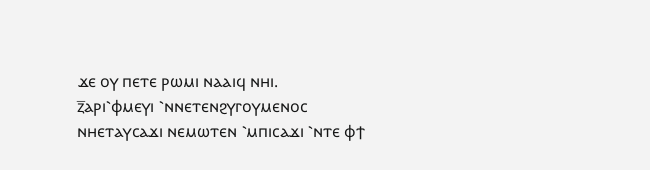ϫⲉ ⲟⲩ ⲡⲉⲧⲉ ⲣⲱⲙⲓ ⲛⲁⲁⲓϥ ⲛⲏⲓ.
ⲍ̅ⲁⲣⲓ⳿ⲫⲙⲉⲩⲓ ⳿ⲛⲛⲉⲧⲉⲛϩⲩⲅⲟⲩⲙⲉⲛⲟⲥ ⲛⲏⲉⲧⲁⲩⲥⲁϫⲓ ⲛⲉⲙⲱⲧⲉⲛ ⳿ⲙⲡⲓⲥⲁϫⲓ ⳿ⲛⲧⲉ ⲫϯ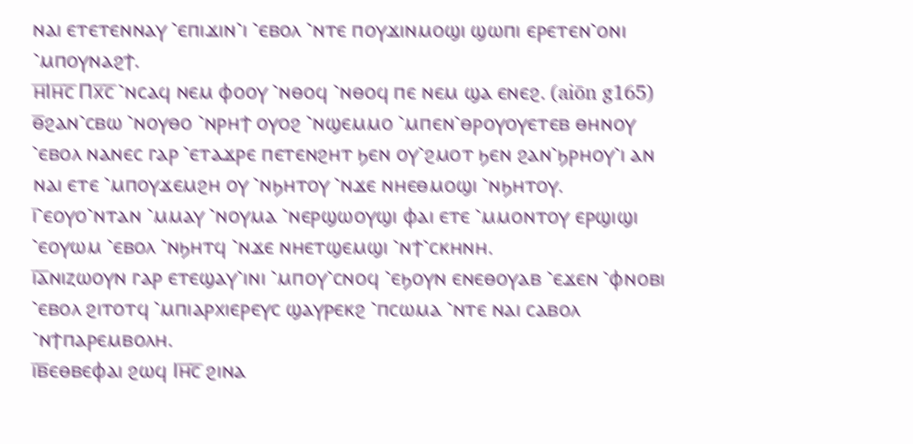ⲛⲁⲓ ⲉⲧⲉⲧⲉⲛⲛⲁⲩ ⳿ⲉⲡⲓϫⲓⲛ⳿ⲓ ⳿ⲉⲃⲟⲗ ⳿ⲛⲧⲉ ⲡⲟⲩϫⲓⲛⲙⲟϣⲓ ϣⲱⲡⲓ ⲉⲣⲉⲧⲉⲛ⳿ⲟⲛⲓ ⳿ⲙⲡⲟⲩⲛⲁϩϯ.
ⲏ̅Ⲓⲏ̅ⲥ̅ Ⲡⲭ̅ⲥ̅ ⳿ⲛⲥⲁϥ ⲛⲉⲙ ⲫⲟⲟⲩ ⳿ⲛⲑⲟϥ ⳿ⲛⲑⲟϥ ⲡⲉ ⲛⲉⲙ ϣⲁ ⲉⲛⲉϩ. (aiōn g165)
ⲑ̅ϩⲁⲛ⳿ⲥⲃⲱ ⳿ⲛⲟⲩⲑⲟ ⳿ⲛⲣⲏϯ ⲟⲩⲟϩ ⳿ⲛϣⲉⲙⲙⲟ ⳿ⲙⲡⲉⲛ⳿ⲑⲣⲟⲩⲟⲩⲉⲧⲉⲃ ⲑⲏⲛⲟⲩ ⳿ⲉⲃⲟⲗ ⲛⲁⲛⲉⲥ ⲅⲁⲣ ⳿ⲉⲧⲁϫⲣⲉ ⲡⲉⲧⲉⲛϩⲏⲧ ϧⲉⲛ ⲟⲩ⳿ϩⲙⲟⲧ ϧⲉⲛ ϩⲁⲛ⳿ϧⲣⲏⲟⲩ⳿ⲓ ⲁⲛ ⲛⲁⲓ ⲉⲧⲉ ⳿ⲙⲡⲟⲩϫⲉⲙϩⲏ ⲟⲩ ⳿ⲛϧⲏⲧⲟⲩ ⳿ⲛϫⲉ ⲛⲏⲉⲑⲙⲟϣⲓ ⳿ⲛϧⲏⲧⲟⲩ.
ⲓ̅⳿ⲉⲟⲩⲟ⳿ⲛⲧⲁⲛ ⳿ⲙⲙⲁⲩ ⳿ⲛⲟⲩⲙⲁ ⳿ⲛⲉⲣϣⲱⲟⲩϣⲓ ⲫⲁⲓ ⲉⲧⲉ ⳿ⲙⲙⲟⲛⲧⲟⲩ ⲉⲣϣⲓϣⲓ ⳿ⲉⲟⲩⲱⲙ ⳿ⲉⲃⲟⲗ ⳿ⲛϧⲏⲧϥ ⳿ⲛϫⲉ ⲛⲏⲉⲧϣⲉⲙϣⲓ ⳿ⲛϯ⳿ⲥⲕⲏⲛⲏ.
ⲓ̅ⲁ̅ⲛⲓⲍⲱⲟⲩⲛ ⲅⲁⲣ ⲉⲧⲉϣⲁⲩ⳿ⲓⲛⲓ ⳿ⲙⲡⲟⲩ⳿ⲥⲛⲟϥ ⳿ⲉϧⲟⲩⲛ ⲉⲛⲉⲑⲟⲩⲁⲃ ⳿ⲉϫⲉⲛ ⳿ⲫⲛⲟⲃⲓ ⳿ⲉⲃⲟⲗ ϩⲓⲧⲟⲧϥ ⳿ⲙⲡⲓⲁⲣⲭⲓⲉⲣⲉⲩⲥ ϣⲁⲩⲣⲉⲕϩ ⳿ⲡⲥⲱⲙⲁ ⳿ⲛⲧⲉ ⲛⲁⲓ ⲥⲁⲃⲟⲗ ⳿ⲛϯⲡⲁⲣⲉⲙⲃⲟⲗⲏ.
ⲓ̅ⲃ̅ⲉⲑⲃⲉⲫⲁⲓ ϩⲱϥ Ⲓⲏ̅ⲥ̅ ϩⲓⲛⲁ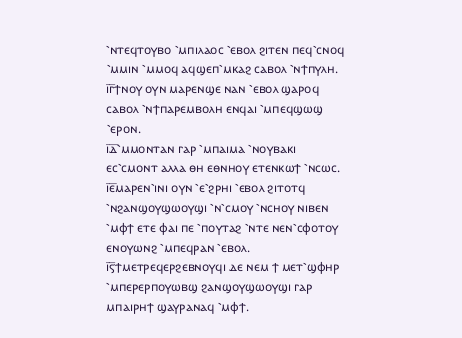⳿ⲛⲧⲉϥⲧⲟⲩⲃⲟ ⳿ⲙⲡⲓⲗⲁⲟⲥ ⳿ⲉⲃⲟⲗ ϩⲓⲧⲉⲛ ⲡⲉϥ⳿ⲥⲛⲟϥ ⳿ⲙⲙⲓⲛ ⳿ⲙⲙⲟϥ ⲁϥϣⲉⲡ⳿ⲙⲕⲁϩ ⲥⲁⲃⲟⲗ ⳿ⲛϯⲡⲩⲗⲏ.
ⲓ̅ⲅ̅ϯⲛⲟⲩ ⲟⲩⲛ ⲙⲁⲣⲉⲛϣⲉ ⲛⲁⲛ ⳿ⲉⲃⲟⲗ ϣⲁⲣⲟϥ ⲥⲁⲃⲟⲗ ⳿ⲛϯⲡⲁⲣⲉⲙⲃⲟⲗⲏ ⲉⲛϥⲁⲓ ⳿ⲙⲡⲉϥϣⲱϣ ⳿ⲉⲣⲟⲛ.
ⲓ̅ⲇ̅⳿ⲙⲙⲟⲛⲧⲁⲛ ⲅⲁⲣ ⳿ⲙⲡⲁⲓⲙⲁ ⳿ⲛⲟⲩⲃⲁⲕⲓ ⲉⲥ⳿ⲥⲙⲟⲛⲧ ⲁⲗⲗⲁ ⲑⲏ ⲉⲑⲛⲏⲟⲩ ⲉⲧⲉⲛⲕⲱϯ ⳿ⲛⲥⲱⲥ.
ⲓ̅ⲉ̅ⲙⲁⲣⲉⲛ⳿ⲓⲛⲓ ⲟⲩⲛ ⳿ⲉ⳿ϩⲣⲏⲓ ⳿ⲉⲃⲟⲗ ϩⲓⲧⲟⲧϥ ⳿ⲛϩⲁⲛϣⲟⲩϣⲱⲟⲩϣⲓ ⳿ⲛ⳿ⲥⲙⲟⲩ ⳿ⲛⲥⲏⲟⲩ ⲛⲓⲃⲉⲛ ⳿ⲙⲫϯ ⲉⲧⲉ ⲫⲁⲓ ⲡⲉ ⳿ⲡⲟⲩⲧⲁϩ ⳿ⲛⲧⲉ ⲛⲉⲛ⳿ⲥⲫⲟⲧⲟⲩ ⲉⲛⲟⲩⲱⲛϩ ⳿ⲙⲡⲉϥⲣⲁⲛ ⳿ⲉⲃⲟⲗ.
ⲓ̅ⲋ̅ϯⲙⲉⲧⲣⲉϥⲉⲣϩⲉⲃⲛⲟⲩϥⲓ ⲇⲉ ⲛⲉⲙ ϯ ⲙⲉⲧ⳿ϣⲫⲏⲣ ⳿ⲙⲡⲉⲣⲉⲣⲡⲟⲩⲱⲃϣ ϩⲁⲛϣⲟⲩϣⲱⲟⲩϣⲓ ⲅⲁⲣ ⲙⲡⲁⲓⲣⲏϯ ϣⲁⲩⲣⲁⲛⲁϥ ⳿ⲙⲫϯ.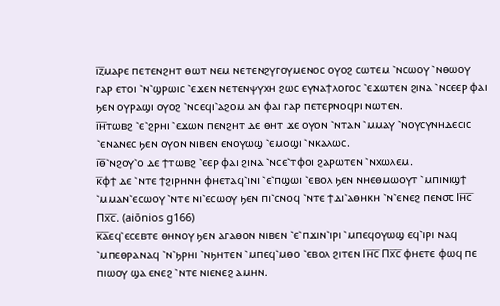ⲓ̅ⲍ̅ⲙⲁⲣⲉ ⲡⲉⲧⲉⲛϩⲏⲧ ⲑⲱⲧ ⲛⲉⲙ ⲛⲉⲧⲉⲛϩⲩⲅⲟⲩⲙⲉⲛⲟⲥ ⲟⲩⲟϩ ⲥⲱⲧⲉⲙ ⳿ⲛⲥⲱⲟⲩ ⳿ⲛⲑⲱⲟⲩ ⲅⲁⲣ ⲉⲧⲟⲓ ⳿ⲛ⳿ϣⲣⲱⲓⲥ ⳿ⲉϫⲉⲛ ⲛⲉⲧⲉⲛⲯⲩⲭⲏ ϩⲱⲥ ⲉⲩⲛⲁϯⲗⲟⲅⲟⲥ ⳿ⲉϫⲱⲧⲉⲛ ϩⲓⲛⲁ ⳿ⲛⲥⲉⲉⲣ ⲫⲁⲓ ϧⲉⲛ ⲟⲩⲣⲁϣⲓ ⲟⲩⲟϩ ⳿ⲛⲥⲉϥⲓ⳿ⲁϩⲟⲙ ⲁⲛ ⲫⲁⲓ ⲅⲁⲣ ⲡⲉⲧⲉⲣⲛⲟϥⲣⲓ ⲛⲱⲧⲉⲛ.
ⲓ̅ⲏ̅ⲧⲱⲃϩ ⳿ⲉ⳿ϩⲣⲏⲓ ⳿ⲉϫⲱⲛ ⲡⲉⲛϩⲏⲧ ⲇⲉ ⲑⲏⲧ ϫⲉ ⲟⲩⲟⲛ ⳿ⲛⲧⲁⲛ ⳿ⲙⲙⲁⲩ ⳿ⲛⲟⲩⲥⲩⲛⲏⲇⲉⲥⲓⲥ ⳿ⲉⲛⲁⲛⲉⲥ ϧⲉⲛ ⲟⲩⲟⲛ ⲛⲓⲃⲉⲛ ⲉⲛⲟⲩⲱϣ ⳿ⲉⲙⲟϣⲓ ⳿ⲛⲕⲁⲗⲱⲥ.
ⲓ̅ⲑ̅⳿ⲛϩⲟⲩ⳿ⲟ ⲇⲉ ϯⲧⲱⲃϩ ⳿ⲉⲉⲣ ⲫⲁⲓ ϩⲓⲛⲁ ⳿ⲛⲥⲉ⳿ⲧⲫⲟⲓ ϩⲁⲣⲱⲧⲉⲛ ⳿ⲛⲭⲱⲗⲉⲙ.
ⲕ̅ⲫϯ ⲇⲉ ⳿ⲛⲧⲉ ϯϩⲓⲣⲏⲛⲏ ⲫⲏⲉⲧⲁϥ⳿ⲓⲛⲓ ⳿ⲉ⳿ⲡϣⲱⲓ ⳿ⲉⲃⲟⲗ ϧⲉⲛ ⲛⲏⲉⲑⲙⲱⲟⲩⲧ ⳿ⲙⲡⲓⲛⲓϣϯ ⳿ⲙⲙⲁⲛ⳿ⲉⲥⲱⲟⲩ ⳿ⲛⲧⲉ ⲛⲓ⳿ⲉⲥⲱⲟⲩ ϧⲉⲛ ⲡⲓ⳿ⲥⲛⲟϥ ⳿ⲛⲧⲉ ϯⲇⲓ⳿ⲁⲑⲏⲕⲏ ⳿ⲛ⳿ⲉⲛⲉϩ ⲡⲉⲛ⳪ Ⲓⲏ̅ⲥ̅ Ⲡⲭ̅ⲥ̅. (aiōnios g166)
ⲕ̅ⲁ̅ⲉϥ⳿ⲉⲥⲉⲃⲧⲉ ⲑⲏⲛⲟⲩ ϧⲉⲛ ⲁⲅⲁⲑⲟⲛ ⲛⲓⲃⲉⲛ ⳿ⲉ⳿ⲡϫⲓⲛ⳿ⲓⲣⲓ ⳿ⲙⲡⲉϥⲟⲩⲱϣ ⲉϥ⳿ⲓⲣⲓ ⲛⲁϥ ⳿ⲙⲡⲉⲑⲣⲁⲛⲁϥ ⳿ⲛ⳿ϧⲣⲏⲓ ⳿ⲛϧⲏⲧⲉⲛ ⳿ⲙⲡⲉϥ⳿ⲙⲑⲟ ⳿ⲉⲃⲟⲗ ϩⲓⲧⲉⲛ Ⲓⲏ̅ⲥ̅ Ⲡⲭ̅ⲥ̅ ⲫⲏⲉⲧⲉ ⲫⲱϥ ⲡⲉ ⲡⲓⲱⲟⲩ ϣⲁ ⲉⲛⲉϩ ⳿ⲛⲧⲉ ⲛⲓⲉⲛⲉϩ ⲁⲙⲏⲛ.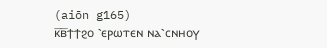(aiōn g165)
ⲕ̅ⲃ̅ϯϯϩⲟ ⳿ⲉⲣⲱⲧⲉⲛ ⲛⲁ⳿ⲥⲛⲏⲟⲩ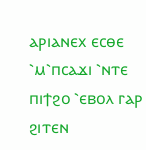ⲁⲣⲓⲁⲛⲉⲭ ⲉⲥⲑⲉ ⳿ⲙ⳿ⲡⲥⲁϫⲓ ⳿ⲛⲧⲉ ⲡⲓϯϩⲟ ⳿ⲉⲃⲟⲗ ⲅⲁⲣ ϩⲓⲧⲉⲛ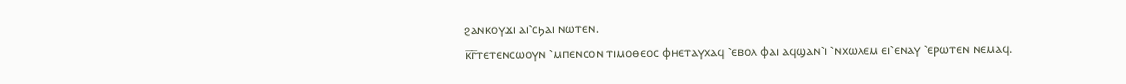ϩⲁⲛⲕⲟⲩϫⲓ ⲁⲓ⳿ⲥϧⲁⲓ ⲛⲱⲧⲉⲛ.
ⲕ̅ⲅ̅ⲧⲉⲧⲉⲛⲥⲱⲟⲩⲛ ⳿ⲙⲡⲉⲛⲥⲟⲛ ⲧⲓⲙⲟⲑⲉⲟⲥ ⲫⲏⲉⲧⲁⲩⲭⲁϥ ⳿ⲉⲃⲟⲗ ⲫⲁⲓ ⲁϥϣⲁⲛ⳿ⲓ ⳿ⲛⲭⲱⲗⲉⲙ ⲉⲓ⳿ⲉⲛⲁⲩ ⳿ⲉⲣⲱⲧⲉⲛ ⲛⲉⲙⲁϥ.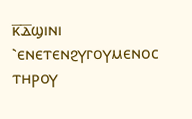ⲕ̅ⲇ̅ϣⲓⲛⲓ ⳿ⲉⲛⲉⲧⲉⲛϩⲩⲅⲟⲩⲙⲉⲛⲟⲥ ⲧⲏⲣⲟⲩ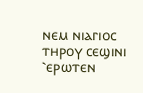ⲛⲉⲙ ⲛⲓⲁⲅⲓⲟⲥ ⲧⲏⲣⲟⲩ ⲥⲉϣⲓⲛⲓ ⳿ⲉⲣⲱⲧⲉⲛ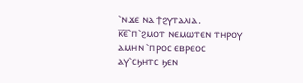⳿ⲛϫⲉ ⲛⲁ ϯϩⲩⲧⲁⲗⲓⲁ.
ⲕ̅ⲉ̅⳿ⲡ⳿ϩⲙⲟⲧ ⲛⲉⲙⲱⲧⲉⲛ ⲧⲏⲣⲟⲩ ⲁⲙⲏⲛ ⳿ⲡⲣⲟⲥ ⲉⲃⲣⲉⲟⲥ ⲁⲩ⳿ⲥϧⲏⲧⲥ ϧⲉⲛ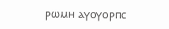ⲣⲱⲙⲏ ⲁⲩⲟⲩⲟⲣⲡⲥ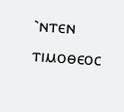⳿ⲛⲧⲉⲛ ⲧⲓⲙⲟⲑⲉⲟⲥ